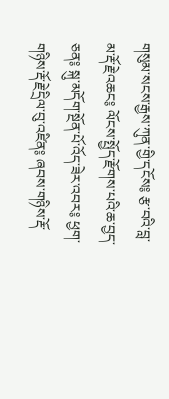གསུམ་སངས་རྒྱས་ཀུན་གྱི་དངོས༔ རྩ་བའི་བླ་མ་རྡོ་རྗེ་འཆང༔ ལོངས་སྤྱོད་རྫོགས་པའི་ཆ་བྱད་ཅན༔ སྐུ་མདོག་སྔོན་པོ་འོད་ཟེར་འབར༔ ཕྱག་གཉིས་རྡོ་རྗེ་དྲིལ་བུ་འཛིན༔ ཞབས་གཉིས་རྡོ་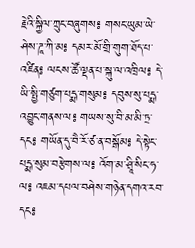རྗེའི་སྐྱིལ་ཀྲུང་བཞུགས༔ གསང་ཡུམ་ཡེ་ཤེས་ཌཱ་ཀི་མ༔ དམར་མོ་གྲི་གུག་ཐོད་པ་འཛིན༔ ལངས་ཚོ་ལྡན་པ་སྐུ་ལ་འཁྲིལ༔ དེ་ཡི་སྤྱི་གཙུག་པདྨ་གསུམ༔ དབུས་སུ་པདྨ་འབྱུང་གནས་ལ༔ གཡས་སུ་བི་མ་མི་ཏྲ་དང༔ གཡོན་དུ་བཻ་རོ་ཙ་ན་བསྒོམ༔ དེ་སྟེང་པདྨ་སུམ་བརྩེགས་ལ༔ འོག་མ་ཤྲཱི་སིང་ཧ་ལ༔ འཇམ་དཔལ་བཤེས་གཉེན་དགའ་རབ་དང༔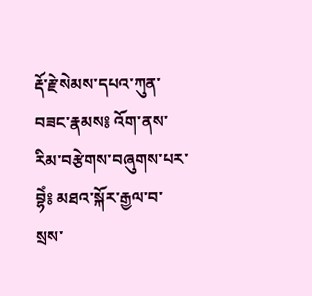རྡོ་རྗེ་སེམས་དཔའ་ཀུན་བཟང་རྣམས༔ འོག་ནས་རིམ་བརྩེགས་བཞུགས་པར་བྷེཾ༔ མཐའ་སྐོར་རྒྱལ་བ་སྲས་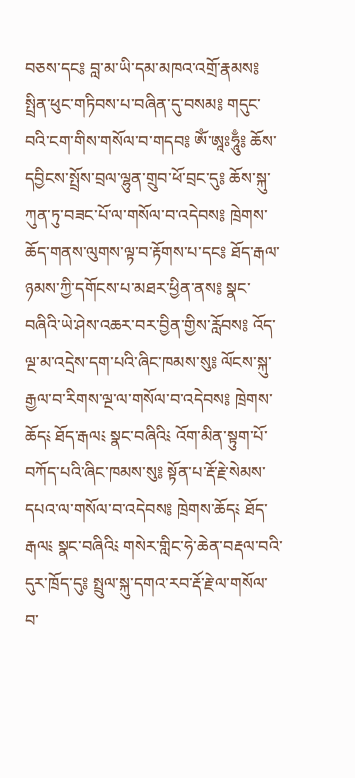བཅས་དང༔ བླ་མ་ཡི་དམ་མཁའ་འགྲོ་རྣམས༔ སྤྲིན་ཕུང་གཏིབས་པ་བཞིན་དུ་བསམ༔ གདུང་བའི་ངག་གིས་གསོལ་བ་གདབ༔ ཨོཾ་ཨཱཿཧཱུྃ༔ ཆོས་དབྱིངས་སྤྲོས་བྲལ་ལྷུན་གྲུབ་ཕོ་བྲང་དུ༔ ཆོས་སྐུ་ཀུན་ཏུ་བཟང་པོ་ལ་གསོལ་བ་འདེབས༔ ཁྲེགས་ཆོད་གནས་ལུགས་ལྟ་བ་རྟོགས་པ་དང༔ ཐོད་རྒལ་ཉམས་ཀྱི་དགོངས་པ་མཐར་ཕྱིན་ནས༔ སྣང་བཞིའི་ཡེ་ཤེས་འཆར་བར་བྱིན་གྱིས་རློབས༔ འོད་ལྔ་མ་འདྲེས་དག་པའི་ཞིང་ཁམས་སུ༔ ལོངས་སྐུ་རྒྱལ་བ་རིགས་ལྔ་ལ་གསོལ་བ་འདེབས༔ ཁྲེགས་ཆོད༴ ཐོད་རྒལ༴ སྣང་བཞིའི༴ འོག་མིན་སྟུག་པོ་བཀོད་པའི་ཞིང་ཁམས་སུ༔ སྟོན་པ་རྡོ་རྗེ་སེམས་དཔའ་ལ་གསོལ་བ་འདེབས༔ ཁྲེགས་ཆོད༴ ཐོད་རྒལ༴ སྣང་བཞིའི༴ གསེར་གླིང་ཧེ་ཆེན་བརྡལ་བའི་དུར་ཁྲོད་དུ༔ སྤྲུལ་སྐུ་དགའ་རབ་རྡོ་རྗེ་ལ་གསོལ་བ་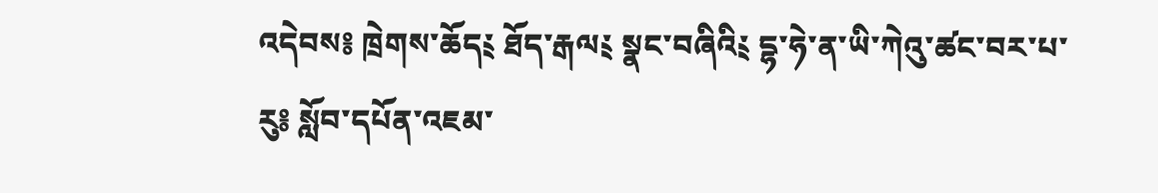འདེབས༔ ཁྲེགས་ཆོད༴ ཐོད་རྒལ༴ སྣང་བཞིའི༴ དྷ་ཧེ་ན་ཡི་ཀེའུ་ཚང་བར་པ་རུ༔ སློབ་དཔོན་འཇམ་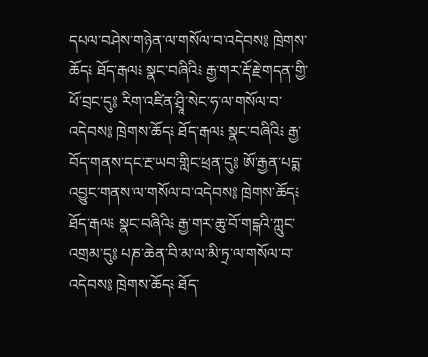དཔལ་བཤེས་གཉེན་ལ་གསོལ་བ་འདེབས༔ ཁྲེགས་ཆོད༴ ཐོད་རྒལ༴ སྣང་བཞིའི༴ རྒྱ་གར་རྡོ་རྗེ་གདན་གྱི་ཕོ་བྲང་དུ༔ རིག་འཛིན་ཤྲཱི་སེང་ཧ་ལ་གསོལ་བ་འདེབས༔ ཁྲེགས་ཆོད༴ ཐོད་རྒལ༴ སྣང་བཞིའི༴ རྒྱ་བོད་གནས་དང་རྔ་ཡབ་གླིང་ཕྲན་དུ༔ ཨོ་རྒྱན་པདྨ་འབྱུང་གནས་ལ་གསོལ་བ་འདེབས༔ ཁྲེགས་ཆོད༴ ཐོད་རྒལ༴ སྣང་བཞིའི༴ རྒྱ་གར་ཆུ་བོ་གངྒའི་ཀླུང་འགྲམ་དུ༔ པཎ་ཆེན་བི་མ་ལ་མི་ཏྲ་ལ་གསོལ་བ་འདེབས༔ ཁྲེགས་ཆོད༴ ཐོད་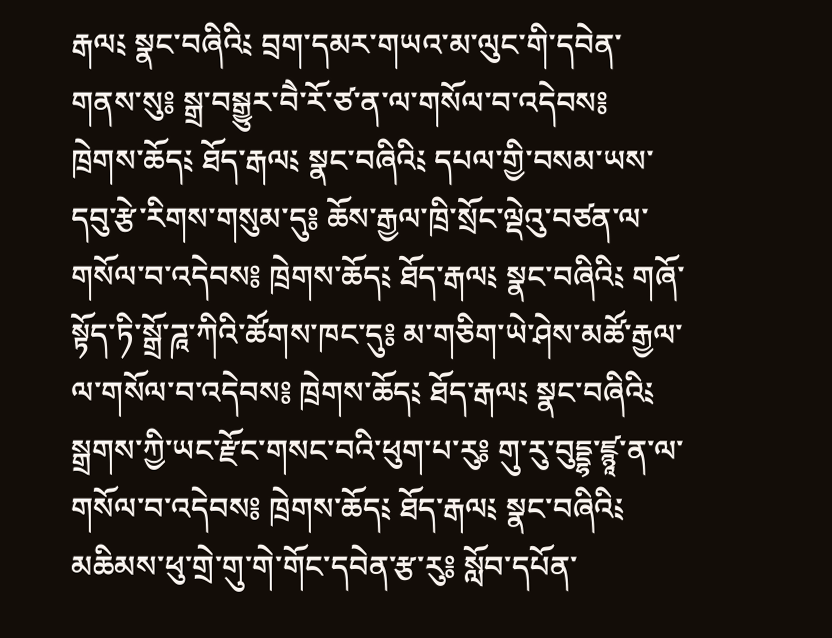རྒལ༴ སྣང་བཞིའི༴ བྲག་དམར་གཡའ་མ་ལུང་གི་དབེན་གནས་སུ༔ སྒྲ་བསྒྱུར་བཻ་རོ་ཙ་ན་ལ་གསོལ་བ་འདེབས༔ ཁྲེགས་ཆོད༴ ཐོད་རྒལ༴ སྣང་བཞིའི༴ དཔལ་གྱི་བསམ་ཡས་དབུ་རྩེ་རིགས་གསུམ་དུ༔ ཆོས་རྒྱལ་ཁྲི་སྲོང་ལྡེའུ་བཙན་ལ་གསོལ་བ་འདེབས༔ ཁྲེགས་ཆོད༴ ཐོད་རྒལ༴ སྣང་བཞིའི༴ གཞོ་སྟོད་ཏི་སྒྲོ་ཌཱ་ཀིའི་ཚོགས་ཁང་དུ༔ མ་གཅིག་ཡེ་ཤེས་མཚོ་རྒྱལ་ལ་གསོལ་བ་འདེབས༔ ཁྲེགས་ཆོད༴ ཐོད་རྒལ༴ སྣང་བཞིའི༴ སྒྲགས་ཀྱི་ཡང་རྫོང་གསང་བའི་ཕུག་པ་རུ༔ གུ་རུ་བུདྡྷ་ཛྙཱ་ན་ལ་གསོལ་བ་འདེབས༔ ཁྲེགས་ཆོད༴ ཐོད་རྒལ༴ སྣང་བཞིའི༴ མཆིམས་ཕུ་གྲེ་གུ་གེ་གོང་དབེན་རྩ་རུ༔ སློབ་དཔོན་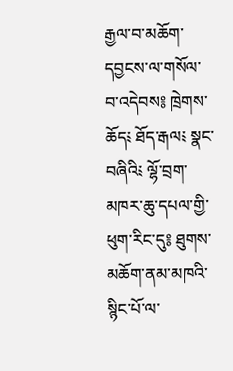རྒྱལ་བ་མཆོག་དབྱངས་ལ་གསོལ་བ་འདེབས༔ ཁྲེགས་ཆོད༴ ཐོད་རྒལ༴ སྣང་བཞིའི༴ ལྷོ་བྲག་མཁར་ཆུ་དཔལ་གྱི་ཕུག་རིང་དུ༔ ཐུགས་མཆོག་ནམ་མཁའི་སྙིང་པོ་ལ་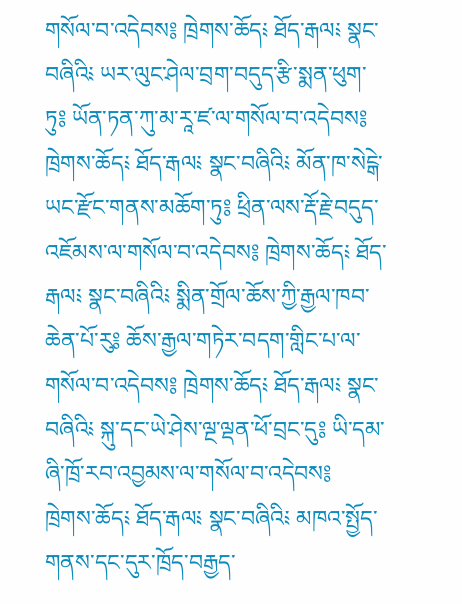གསོལ་བ་འདེབས༔ ཁྲེགས་ཆོད༴ ཐོད་རྒལ༴ སྣང་བཞིའི༴ ཡར་ལུང་ཤེལ་བྲག་བདུད་རྩི་སྨན་ཕུག་ཏུ༔ ཡོན་ཏན་ཀུ་མ་རཱ་ཛ་ལ་གསོལ་བ་འདེབས༔ ཁྲེགས་ཆོད༴ ཐོད་རྒལ༴ སྣང་བཞིའི༴ མོན་ཁ་སེངྒེ་ཡང་རྫོང་གནས་མཆོག་ཏུ༔ ཕྲིན་ལས་རྡོ་རྗེ་བདུད་འཇོམས་ལ་གསོལ་བ་འདེབས༔ ཁྲེགས་ཆོད༴ ཐོད་རྒལ༴ སྣང་བཞིའི༴ སྨིན་གྲོལ་ཆོས་ཀྱི་རྒྱལ་ཁབ་ཆེན་པོ་རུ༔ ཆོས་རྒྱལ་གཏེར་བདག་གླིང་པ་ལ་གསོལ་བ་འདེབས༔ ཁྲེགས་ཆོད༴ ཐོད་རྒལ༴ སྣང་བཞིའི༴ སྐུ་དང་ཡེ་ཤེས་ལྔ་ལྡན་ཕོ་བྲང་དུ༔ ཡི་དམ་ཞི་ཁྲོ་རབ་འབྱམས་ལ་གསོལ་བ་འདེབས༔ ཁྲེགས་ཆོད༴ ཐོད་རྒལ༴ སྣང་བཞིའི༴ མཁའ་སྤྱོད་གནས་དང་དུར་ཁྲོད་བརྒྱད་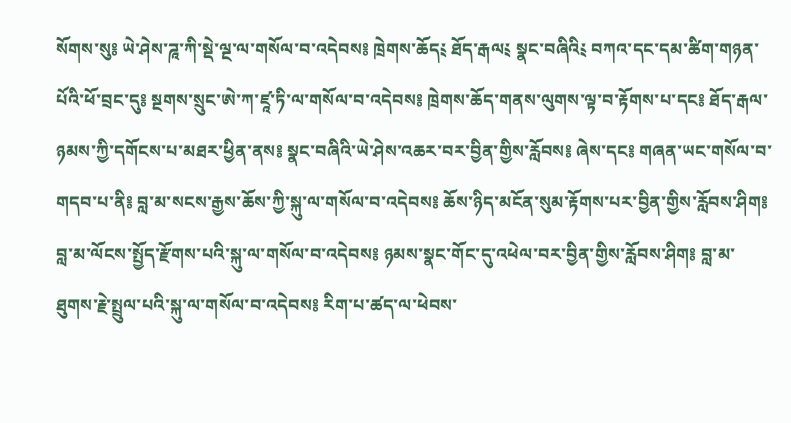སོགས་སུ༔ ཡེ་ཤེས་ཌཱ་ཀི་སྡེ་ལྔ་ལ་གསོལ་བ་འདེབས༔ ཁྲེགས་ཆོད༴ ཐོད་རྒལ༴ སྣང་བཞིའི༴ བཀའ་དང་དམ་ཚིག་གཉན་པོའི་ཕོ་བྲང་དུ༔ སྔགས་སྲུང་ཨེ་ཀ་ཛཱ་ཏི་ལ་གསོལ་བ་འདེབས༔ ཁྲེགས་ཆོད་གནས་ལུགས་ལྟ་བ་རྟོགས་པ་དང༔ ཐོད་རྒལ་ཉམས་ཀྱི་དགོངས་པ་མཐར་ཕྱིན་ནས༔ སྣང་བཞིའི་ཡེ་ཤེས་འཆར་བར་བྱིན་གྱིས་རློབས༔ ཞེས་དང༔ གཞན་ཡང་གསོལ་བ་གདབ་པ་ནི༔ བླ་མ་སངས་རྒྱས་ཆོས་ཀྱི་སྐུ་ལ་གསོལ་བ་འདེབས༔ ཆོས་ཉིད་མངོན་སུམ་རྟོགས་པར་བྱིན་གྱིས་རློབས་ཤིག༔ བླ་མ་ལོངས་སྤྱོད་རྫོགས་པའི་སྐུ་ལ་གསོལ་བ་འདེབས༔ ཉམས་སྣང་གོང་དུ་འཕེལ་བར་བྱིན་གྱིས་རློབས་ཤིག༔ བླ་མ་ཐུགས་རྗེ་སྤྲུལ་པའི་སྐུ་ལ་གསོལ་བ་འདེབས༔ རིག་པ་ཚད་ལ་ཕེབས་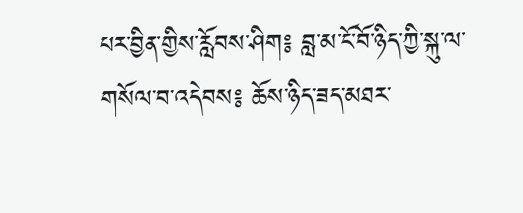པར་བྱིན་གྱིས་རློབས་ཤིག༔ བླ་མ་ངོ་བོ་ཉིད་ཀྱི་སྐུ་ལ་གསོལ་བ་འདེབས༔ ཆོས་ཉིད་ཟད་མཐར་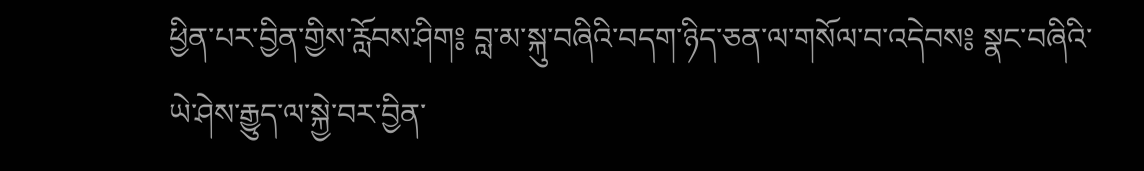ཕྱིན་པར་བྱིན་གྱིས་རློབས་ཤིག༔ བླ་མ་སྐུ་བཞིའི་བདག་ཉིད་ཅན་ལ་གསོལ་བ་འདེབས༔ སྣང་བཞིའི་ཡེ་ཤེས་རྒྱུད་ལ་སྐྱེ་བར་བྱིན་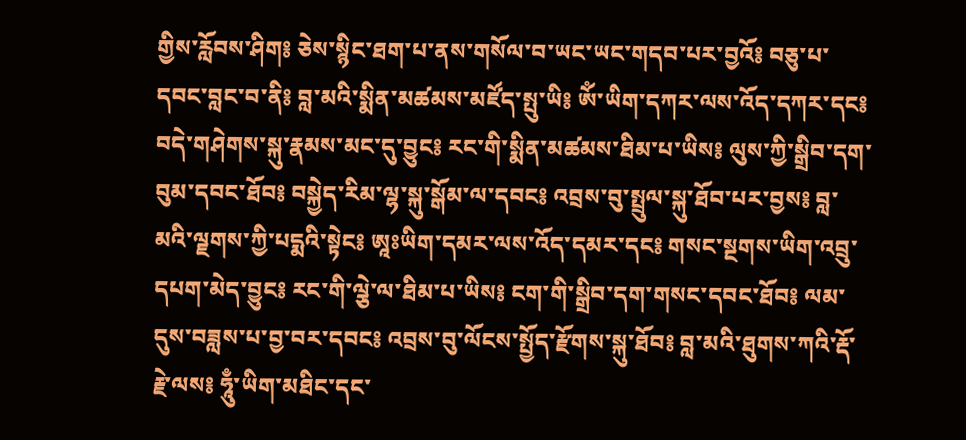གྱིས་རློབས་ཤིག༔ ཅེས་སྙིང་ཐག་པ་ནས་གསོལ་བ་ཡང་ཡང་གདབ་པར་བྱའོ༔ བཅུ་པ་དབང་བླང་བ་ནི༔ བླ་མའི་སྨིན་མཚམས་མཛོད་སྤུ་ཡི༔ ཨོཾ་ཡིག་དཀར་ལས་འོད་དཀར་དང༔ བདེ་གཤེགས་སྐུ་རྣམས་མང་དུ་བྱུང༔ རང་གི་སྨིན་མཚམས་ཐིམ་པ་ཡིས༔ ལུས་ཀྱི་སྒྲིབ་དག་བུམ་དབང་ཐོབ༔ བསྐྱེད་རིམ་ལྷ་སྐུ་སྒོམ་ལ་དབང༔ འབྲས་བུ་སྤྲུལ་སྐུ་ཐོབ་པར་བྱས༔ བླ་མའི་ལྗགས་ཀྱི་པདྨའི་སྟེང༔ ཨཱཿཡིག་དམར་ལས་འོད་དམར་དང༔ གསང་སྔགས་ཡིག་འབྲུ་དཔག་མེད་བྱུང༔ རང་གི་ལྕེ་ལ་ཐིམ་པ་ཡིས༔ ངག་གི་སྒྲིབ་དག་གསང་དབང་ཐོབ༔ ལམ་དུས་བཟླས་པ་བྱ་བར་དབང༔ འབྲས་བུ་ལོངས་སྤྱོད་རྫོགས་སྐུ་ཐོབ༔ བླ་མའི་ཐུགས་ཀའི་རྡོ་རྗེ་ལས༔ ཧཱུྃ་ཡིག་མཐིང་དང་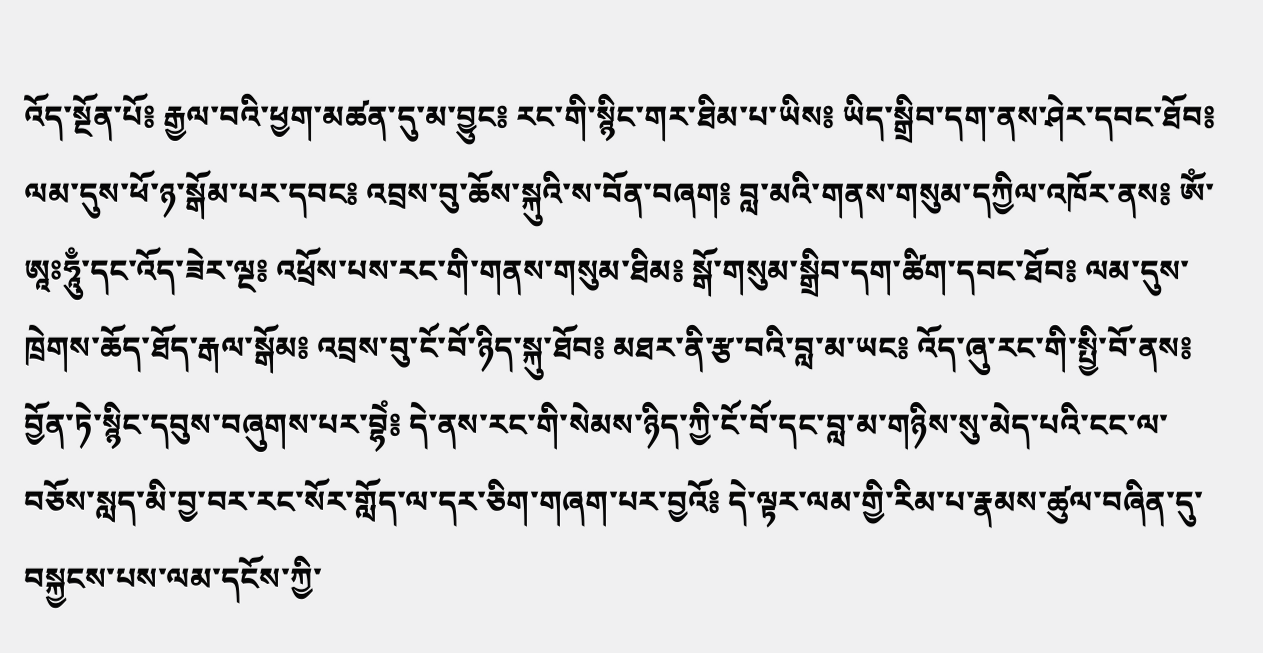འོད་སྔོན་པོ༔ རྒྱལ་བའི་ཕྱག་མཚན་དུ་མ་བྱུང༔ རང་གི་སྙིང་གར་ཐིམ་པ་ཡིས༔ ཡིད་སྒྲིབ་དག་ནས་ཤེར་དབང་ཐོབ༔ ལམ་དུས་ཕོ་ཉ་སྒོམ་པར་དབང༔ འབྲས་བུ་ཆོས་སྐུའི་ས་བོན་བཞག༔ བླ་མའི་གནས་གསུམ་དཀྱིལ་འཁོར་ནས༔ ཨོཾ་ཨཱཿཧཱུྃ་དང་འོད་ཟེར་ལྔ༔ འཕྲོས་པས་རང་གི་གནས་གསུམ་ཐིམ༔ སྒོ་གསུམ་སྒྲིབ་དག་ཚིག་དབང་ཐོབ༔ ལམ་དུས་ཁྲེགས་ཆོད་ཐོད་རྒལ་སྒོམ༔ འབྲས་བུ་ངོ་བོ་ཉིད་སྐུ་ཐོབ༔ མཐར་ནི་རྩ་བའི་བླ་མ་ཡང༔ འོད་ཞུ་རང་གི་སྤྱི་བོ་ནས༔ བྱོན་ཏེ་སྙིང་དབུས་བཞུགས་པར་བྷེཾ༔ དེ་ནས་རང་གི་སེམས་ཉིད་ཀྱི་ངོ་བོ་དང་བླ་མ་གཉིས་སུ་མེད་པའི་ངང་ལ་བཅོས་སླད་མི་བྱ་བར་རང་སོར་གློད་ལ་དར་ཅིག་གཞག་པར་བྱའོ༔ དེ་ལྟར་ལམ་གྱི་རིམ་པ་རྣམས་ཚུལ་བཞིན་དུ་བསྐྱངས་པས་ལམ་དངོས་ཀྱི་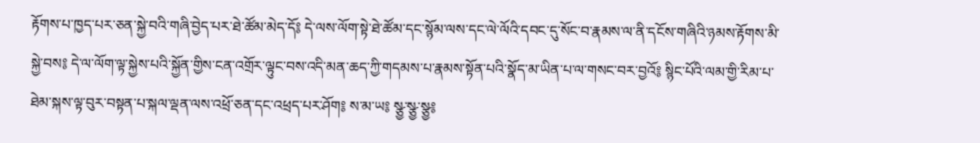རྟོགས་པ་ཁྱད་པར་ཅན་སྐྱེ་བའི་གཞི་བྱེད་པར་ཐེ་ཚོམ་མེད་དོ༔ དེ་ལས་ལོག་སྟེ་ཐེ་ཚོམ་དང་སྙོམ་ལས་དང་ལེ་ལོའི་དབང་དུ་སོང་བ་རྣམས་ལ་ནི་དངོས་གཞིའི་ཉམས་རྟོགས་མི་སྐྱེ་བས༔ དེ་ལ་ལོག་ལྟ་སྐྱེས་པའི་སྐྱོན་གྱིས་ངན་འགྲོར་ལྟུང་བས་འདི་མན་ཆད་ཀྱི་གདམས་པ་རྣམས་སྟོན་པའི་སྣོད་མ་ཡིན་པ་ལ་གསང་བར་བྱའོ༔ སྙིང་པོའི་ལམ་གྱི་རིམ་པ་ཐེམ་སྐས་ལྟ་བུར་བསྟན་པ་སྐལ་ལྡན་ལས་འཕྲོ་ཅན་དང་འཕྲད་པར་ཤོག༔ ས་མ་ཡ༔ སྩྱ་སྩྱ་སྩྱ༔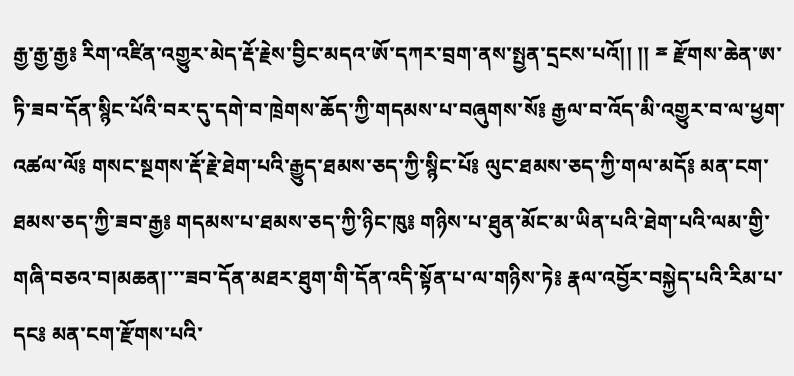རྒྱ་རྒྱ་རྒྱ༔ རིག་འཛིན་འགྱུར་མེད་རྡོ་རྗེས་བྱིང་མདའ་ཨོ་དཀར་བྲག་ནས་སྤྱན་དྲངས་པའོ།། །། ྈ རྫོགས་ཆེན་ཨ་ཏི་ཟབ་དོན་སྙིང་པོའི་བར་དུ་དགེ་བ་ཁྲེགས་ཆོད་ཀྱི་གདམས་པ་བཞུགས་སོ༔ རྒྱལ་བ་འོད་མི་འགྱུར་བ་ལ་ཕྱག་འཚལ་ལོ༔ གསང་སྔགས་རྡོ་རྗེ་ཐེག་པའི་རྒྱུད་ཐམས་ཅད་ཀྱི་སྙིང་པོ༔ ལུང་ཐམས་ཅད་ཀྱི་གལ་མདོ༔ མན་ངག་ཐམས་ཅད་ཀྱི་ཟབ་རྒྱ༔ གདམས་པ་ཐམས་ཅད་ཀྱི་ཉིང་ཁུ༔ གཉིས་པ་ཐུན་མོང་མ་ཡིན་པའི་ཐེག་པའི་ལམ་གྱི་གཞི་བཅའ་བ།མཆན།་་་ཟབ་དོན་མཐར་ཐུག་གི་དོན་འདི་སྟོན་པ་ལ་གཉིས་ཏེ༔ རྣལ་འབྱོར་བསྐྱེད་པའི་རིམ་པ་དང༔ མན་ངག་རྫོགས་པའི་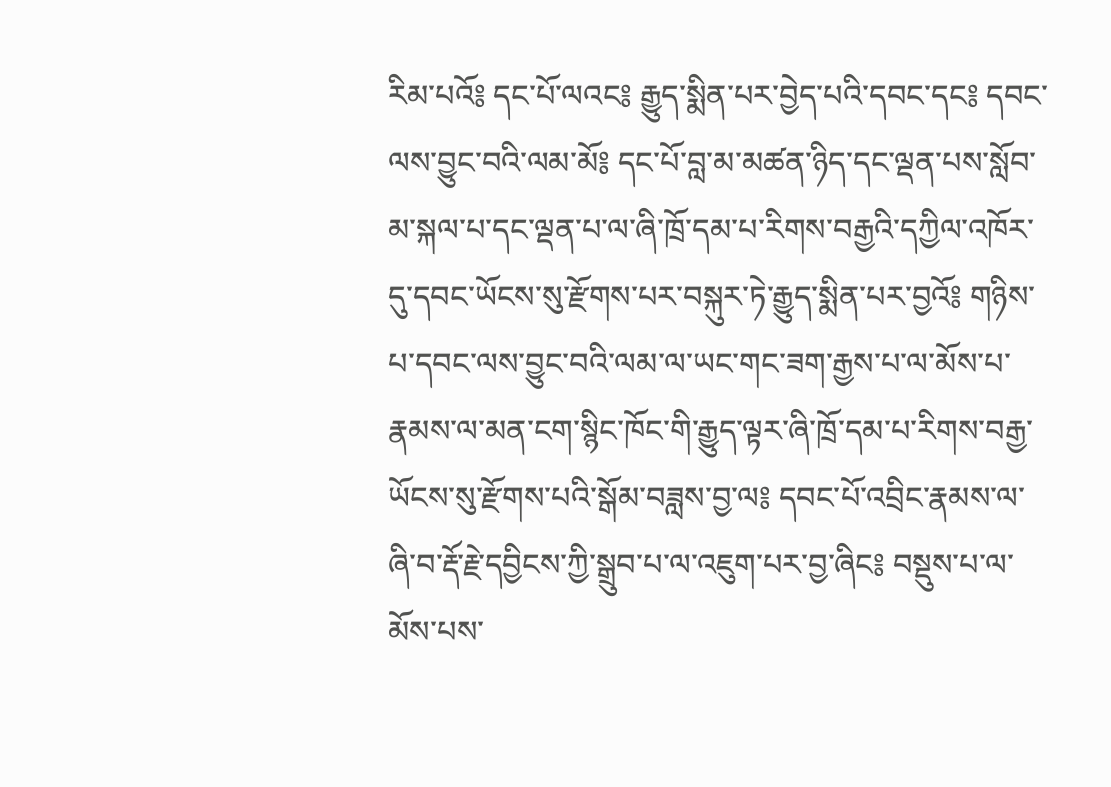རིམ་པའོ༔ དང་པོ་ལའང༔ རྒྱུད་སྨིན་པར་བྱེད་པའི་དབང་དང༔ དབང་ལས་བྱུང་བའི་ལམ་མོ༔ དང་པོ་བླ་མ་མཚན་ཉིད་དང་ལྡན་པས་སློབ་མ་སྐལ་པ་དང་ལྡན་པ་ལ་ཞི་ཁྲོ་དམ་པ་རིགས་བརྒྱའི་དཀྱིལ་འཁོར་དུ་དབང་ཡོངས་སུ་རྫོགས་པར་བསྐུར་ཏེ་རྒྱུད་སྨིན་པར་བྱའོ༔ གཉིས་པ་དབང་ལས་བྱུང་བའི་ལམ་ལ་ཡང་གང་ཟག་རྒྱས་པ་ལ་མོས་པ་རྣམས་ལ་མན་ངག་སྙིང་ཁོང་གི་རྒྱུད་ལྟར་ཞི་ཁྲོ་དམ་པ་རིགས་བརྒྱ་ཡོངས་སུ་རྫོགས་པའི་སྒོམ་བཟླས་བྱ་ལ༔ དབང་པོ་འབྲིང་རྣམས་ལ་ཞི་བ་རྡོ་རྗེ་དབྱིངས་ཀྱི་སྒྲུབ་པ་ལ་འཇུག་པར་བྱ་ཞིང༔ བསྡུས་པ་ལ་མོས་པས་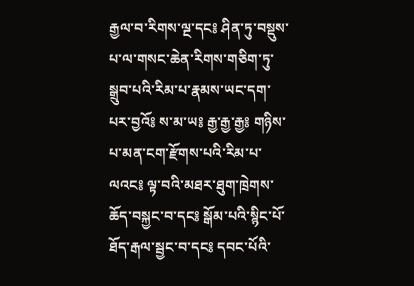རྒྱལ་བ་རིགས་ལྔ་དང༔ ཤིན་ཏུ་བསྡུས་པ་ལ་གསང་ཆེན་རིགས་གཅིག་ཏུ་སྒྲུབ་པའི་རིམ་པ་རྣམས་ཡང་དག་པར་བྱའོ༔ ས་མ་ཡ༔ རྒྱ་རྒྱ་རྒྱ༔ གཉིས་པ་མན་ངག་རྫོགས་པའི་རིམ་པ་ལའང༔ ལྟ་བའི་མཐར་ཐུག་ཁྲེགས་ཆོད་བསྐྱང་བ་དང༔ སྒོམ་པའི་སྙིང་པོ་ཐོད་རྒལ་སྦྱང་བ་དང༔ དབང་པོའི་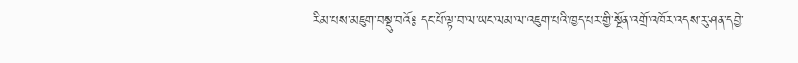རིམ་པས་མཇུག་བསྡུ་བའོ༔ དང་པོ་ལྟ་བ་ལ་ཡང་ལམ་ལ་འཇུག་པའི་ཁྱད་པར་གྱི་སྔོན་འགྲོ་འཁོར་འདས་རུ་ཤན་དབྱེ་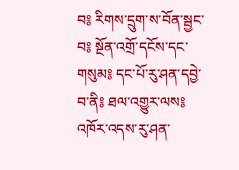བ༔ རིགས་དྲུག་ས་བོན་སྦྱང་བ༔ སྔོན་འགྲོ་དངོས་དང་གསུམ༔ དང་པོ་རུ་ཤན་དབྱེ་བ་ནི༔ ཐལ་འགྱུར་ལས༔ འཁོར་འདས་རུ་ཤན་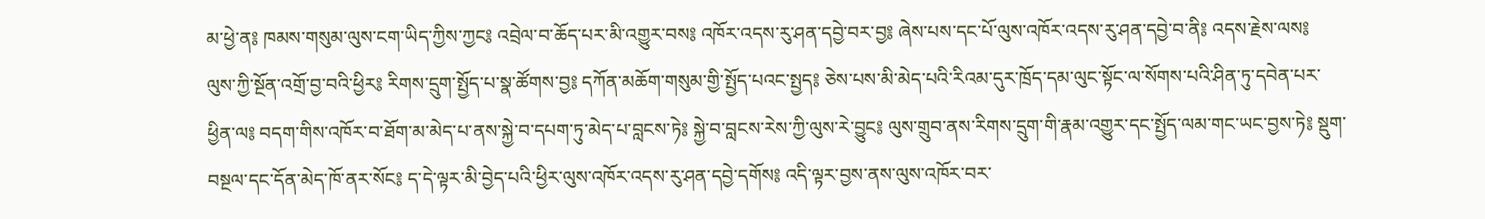མ་ཕྱེ་ན༔ ཁམས་གསུམ་ལུས་ངག་ཡིད་ཀྱིས་ཀྱང༔ འབྲེལ་བ་ཆོད་པར་མི་འགྱུར་བས༔ འཁོར་འདས་རུ་ཤན་དབྱེ་བར་བྱ༔ ཞེས་པས་དང་པོ་ལུས་འཁོར་འདས་རུ་ཤན་དབྱེ་བ་ནི༔ འདས་རྗེས་ལས༔ ལུས་ཀྱི་སྔོན་འགྲོ་བྱ་བའི་ཕྱིར༔ རིགས་དྲུག་སྤྱོད་པ་སྣ་ཚོགས་བྱ༔ དཀོན་མཆོག་གསུམ་གྱི་སྤྱོད་པའང་སྤྱད༔ ཅེས་པས་མི་མེད་པའི་རིའམ་དུར་ཁྲོད་དམ་ལུང་སྟོང་ལ་སོགས་པའི་ཤིན་ཏུ་དབེན་པར་ཕྱིན་ལ༔ བདག་གིས་འཁོར་བ་ཐོག་མ་མེད་པ་ནས་སྐྱེ་བ་དཔག་ཏུ་མེད་པ་བླངས་ཏེ༔ སྐྱེ་བ་བླངས་རེས་ཀྱི་ལུས་རེ་བྱུང༔ ལུས་གྲུབ་ནས་རིགས་དྲུག་གི་རྣམ་འགྱུར་དང་སྤྱོད་ལམ་གང་ཡང་བྱས་ཏེ༔ སྡུག་བསྔལ་དང་དོན་མེད་ཁོ་ནར་སོང༔ ད་དེ་ལྟར་མི་བྱེད་པའི་ཕྱིར་ལུས་འཁོར་འདས་རུ་ཤན་དབྱེ་དགོས༔ འདི་ལྟར་བྱས་ནས་ལུས་འཁོར་བར་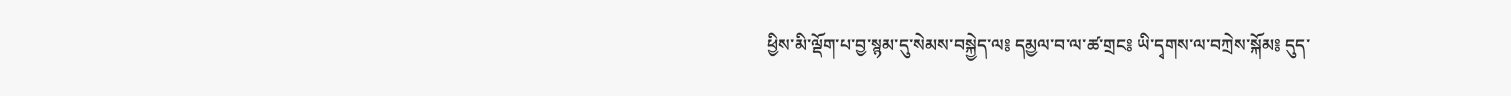ཕྱིས་མི་ལྡོག་པ་བྱ་སྙམ་དུ་སེམས་བསྐྱེད་ལ༔ དམྱལ་བ་ལ་ཚ་གྲང༔ ཡི་དྭགས་ལ་བཀྲེས་སྐོམ༔ དུད་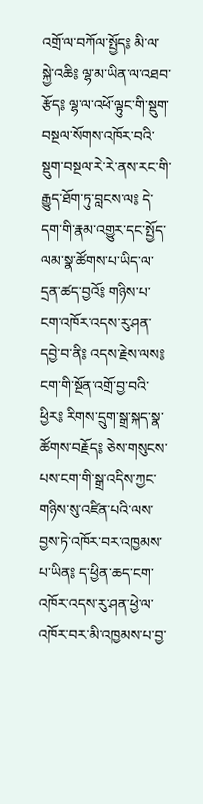འགྲོ་ལ་བཀོལ་སྤྱོད༔ མི་ལ་སྐྱེ་འཆི༔ ལྷ་མ་ཡིན་ལ་འཐབ་རྩོད༔ ལྷ་ལ་འཕོ་ལྟུང་གི་སྡུག་བསྔལ་སོགས་འཁོར་བའི་སྡུག་བསྔལ་རེ་རེ་ནས་རང་གི་རྒྱུད་ཐོག་ཏུ་བླངས་ལ༔ དེ་དག་གི་རྣམ་འགྱུར་དང་སྤྱོད་ལམ་སྣ་ཚོགས་པ་ཡིད་ལ་དྲན་ཚད་བྱའོ༔ གཉིས་པ་ངག་འཁོར་འདས་རུ་ཤན་དབྱེ་བ་ནི༔ འདས་རྗེས་ལས༔ ངག་གི་སྔོན་འགྲོ་བྱ་བའི་ཕྱིར༔ རིགས་དྲུག་སྒྲ་སྐད་སྣ་ཚོགས་བརྗོད༔ ཅེས་གསུངས་པས་ངག་གི་སྒྲ་འདིས་ཀྱང་གཉིས་སུ་འཛིན་པའི་ལས་བྱས་ཏེ་འཁོར་བར་འཁྱམས་པ་ཡིན༔ ད་ཕྱིན་ཆད་ངག་འཁོར་འདས་རུ་ཤན་ཕྱེ་ལ་འཁོར་བར་མི་འཁྱམས་པ་བྱ་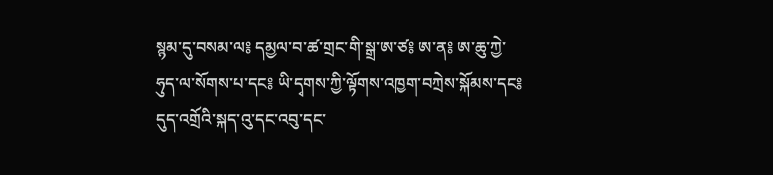སྙམ་དུ་བསམ་ལ༔ དམྱལ་བ་ཚ་གྲང་གི་སྒྲ་ཨ་ཙ༔ ཨ་ན༔ ཨ་ཆུ་ཀྱེ་ཧུད་ལ་སོགས་པ་དང༔ ཡི་དྭགས་ཀྱི་ལྟོགས་འཁྱག་བཀྲེས་སྐོམས་དང༔ དུད་འགྲོའི་སྐད་འུ་དང་འབུ་དང་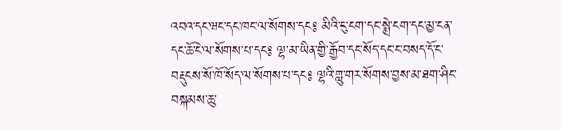འབའ་དང་ཝང་དང་ཁང་ལ་སོགས་དང༔ མིའི་ངུ་ངག་དང་སྨྲེ་ངག་དང་མྱ་ངན་དང་ཆོ་ངེ་ལ་སོགས་པ་དང༔ ལྷ་མ་ཡིན་གྱི་རྒྱོབ་དང་སོད་དང་ང་བསད་དོ་ང་བརྡུངས་སོ་ཁོ་སོད་ལ་སོགས་པ་དང༔ ལྷའི་གླུ་གར་སོགས་བྱས་མ་ཐག་ཤིང་བསྐམས་ཆུ་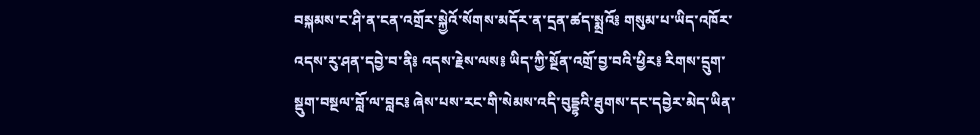བསྐམས་ང་ཤི་ན་ངན་འགྲོར་སྐྱེའོ་སོགས་མདོར་ན་དྲན་ཚད་སྨྲའོ༔ གསུམ་པ་ཡིད་འཁོར་འདས་རུ་ཤན་དབྱེ་བ་ནི༔ འདས་རྗེས་ལས༔ ཡིད་ཀྱི་སྔོན་འགྲོ་བྱ་བའི་ཕྱིར༔ རིགས་དྲུག་སྡུག་བསྔལ་བློ་ལ་བླང༔ ཞེས་པས་རང་གི་སེམས་འདི་བུདྡྷའི་ཐུགས་དང་དབྱེར་མེད་ཡིན་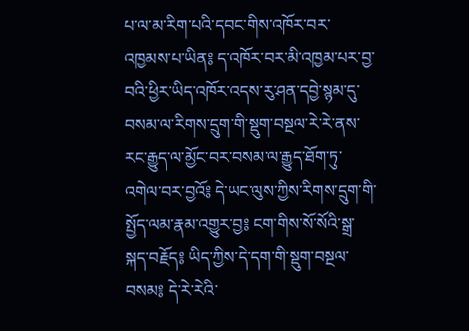པ་ལ་མ་རིག་པའི་དབང་གིས་འཁོར་བར་འཁྱམས་པ་ཡིན༔ ད་འཁོར་བར་མི་འཁྱམ་པར་བྱ་བའི་ཕྱིར་ཡིད་འཁོར་འདས་རུ་ཤན་དབྱེ་སྙམ་དུ་བསམ་ལ་རིགས་དྲུག་གི་སྡུག་བསྔལ་རེ་རེ་ནས་རང་རྒྱུད་ལ་མྱོང་བར་བསམ་ལ་རྒྱུད་ཐོག་ཏུ་འགེལ་བར་བྱའོ༔ དེ་ཡང་ལུས་ཀྱིས་རིགས་དྲུག་གི་སྤྱོད་ལམ་རྣམ་འགྱུར་བྱ༔ ངག་གིས་སོ་སོའི་སྒྲ་སྐད་བརྗོད༔ ཡིད་ཀྱིས་དེ་དག་གི་སྡུག་བསྔལ་བསམ༔ དེ་རེ་རེའི་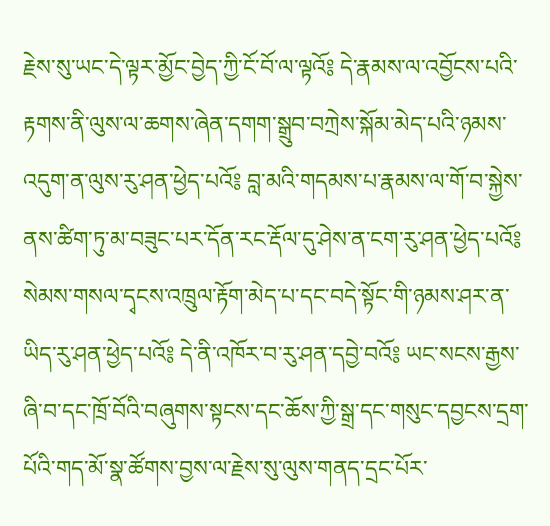རྗེས་སུ་ཡང་དེ་ལྟར་མྱོང་བྱེད་ཀྱི་ངོ་བོ་ལ་ལྟའོ༔ དེ་རྣམས་ལ་འབྱོངས་པའི་རྟགས་ནི་ལུས་ལ་ཆགས་ཞེན་དགག་སྒྲུབ་བཀྲེས་སྐོམ་མེད་པའི་ཉམས་འདུག་ན་ལུས་རུ་ཤན་ཕྱེད་པའོ༔ བླ་མའི་གདམས་པ་རྣམས་ལ་གོ་བ་སྐྱེས་ནས་ཚིག་ཏུ་མ་བཟུང་པར་དོན་རང་རྡོལ་དུ་ཤེས་ན་ངག་རུ་ཤན་ཕྱེད་པའོ༔ སེམས་གསལ་དྭངས་འཁྲུལ་རྟོག་མེད་པ་དང་བདེ་སྟོང་གི་ཉམས་ཤར་ན་ཡིད་རུ་ཤན་ཕྱེད་པའོ༔ དེ་ནི་འཁོར་བ་རུ་ཤན་དབྱེ་བའོ༔ ཡང་སངས་རྒྱས་ཞི་བ་དང་ཁྲོ་བོའི་བཞུགས་སྟངས་དང་ཆོས་ཀྱི་སྒྲ་དང་གསུང་དབྱངས་དྲག་པོའི་གད་མོ་སྣ་ཚོགས་བྱས་ལ་རྗེས་སུ་ལུས་གནད་དྲང་པོར་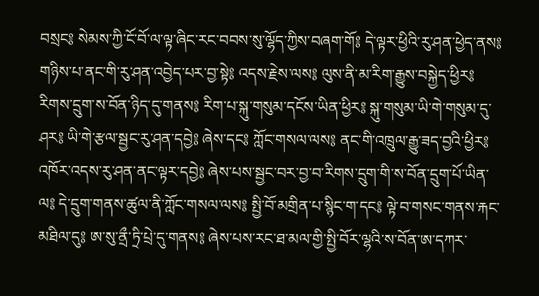བསྲང༔ སེམས་ཀྱི་ངོ་བོ་ལ་ལྟ་ཞིང་རང་བབས་སུ་ལྷོད་ཀྱིས་བཞག་གོ༔ དེ་ལྟར་ཕྱིའི་རུ་ཤན་ཕྱེད་ནས༔ གཉིས་པ་ནང་གི་རུ་ཤན་འབྱེད་པར་བྱ་སྟེ༔ འདས་རྗེས་ལས༔ ལུས་ནི་མ་རིག་རྒྱུས་བསྐྱེད་ཕྱིར༔ རིགས་དྲུག་ས་བོན་ཉིད་དུ་གནས༔ རིག་པ་སྐུ་གསུམ་དངོས་ཡིན་ཕྱིར༔ སྐུ་གསུམ་ཡི་གེ་གསུམ་དུ་ཤར༔ ཡི་གེ་རྩལ་སྦྱང་རུ་ཤན་དབྱེ༔ ཞེས་དང༔ ཀློང་གསལ་ལས༔ ནང་གི་འཁྲུལ་རྒྱུ་ཟད་བྱའི་ཕྱིར༔ འཁོར་འདས་རུ་ཤན་ནང་ལྟར་དབྱེ༔ ཞེས་པས་སྦྱང་བར་བྱ་བ་རིགས་དྲུག་གི་ས་བོན་དྲུག་པོ་ཡིན་ལ༔ དེ་དྲུག་གནས་ཚུལ་ནི་ཀློང་གསལ་ལས༔ སྤྱི་བོ་མགྲིན་པ་སྙིང་ག་དང༔ ལྟེ་བ་གསང་གནས་རྐང་མཐིལ་དུ༔ ཨ་སུ་ནྲྀ་ཏྲི་པྲེ་དུ་གནས༔ ཞེས་པས་རང་ཐ་མལ་གྱི་སྤྱི་བོར་ལྷའི་ས་བོན་ཨ་དཀར་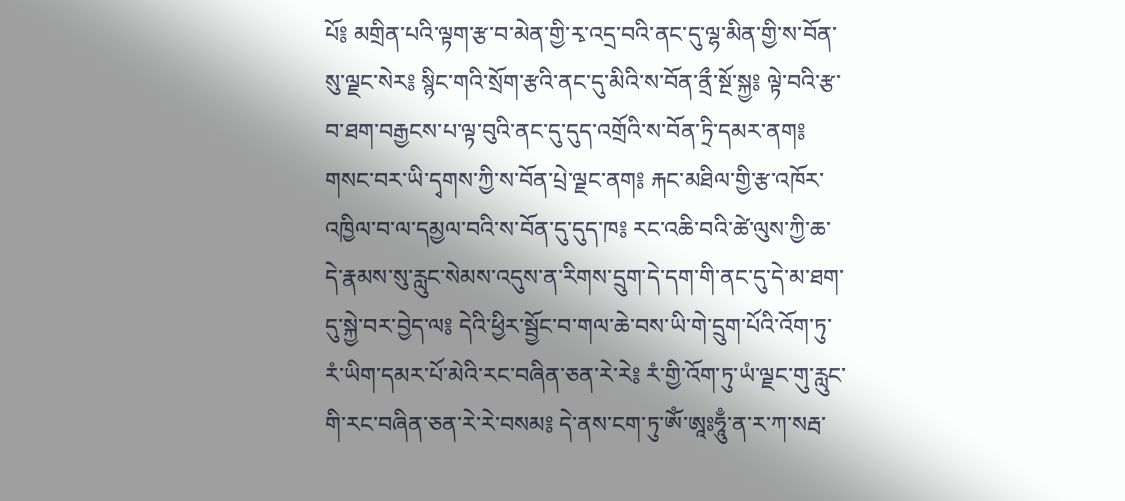པོ༔ མགྲིན་པའི་ལྟག་རྩ་བ་མེན་གྱི་རྭ་འདྲ་བའི་ནང་དུ་ལྷ་མིན་གྱི་ས་བོན་སུ་ལྗང་སེར༔ སྙིང་གའི་སྲོག་རྩའི་ནང་དུ་མིའི་ས་བོན་ནྲྀ་སྔོ་སྐྱ༔ ལྟེ་བའི་རྩ་བ་ཐག་བརྒྱངས་པ་ལྟ་བུའི་ནང་དུ་དུད་འགྲོའི་ས་བོན་ཏྲི་དམར་ནག༔ གསང་བར་ཡི་དྭགས་ཀྱི་ས་བོན་པྲེ་ལྗང་ནག༔ རྐང་མཐིལ་གྱི་རྩ་འཁོར་འཁྱིལ་བ་ལ་དམྱལ་བའི་ས་བོན་དུ་དུད་ཁ༔ རང་འཆི་བའི་ཚེ་ལུས་ཀྱི་ཆ་དེ་རྣམས་སུ་རླུང་སེམས་འདུས་ན་རིགས་དྲུག་དེ་དག་གི་ནང་དུ་དེ་མ་ཐག་དུ་སྐྱེ་བར་བྱེད་ལ༔ དེའི་ཕྱིར་སྦྱོང་བ་གལ་ཆེ་བས་ཡི་གེ་དྲུག་པོའི་འོག་ཏུ་རཾ་ཡིག་དམར་པོ་མེའི་རང་བཞིན་ཅན་རེ་རེ༔ རཾ་གྱི་འོག་ཏུ་ཡཾ་ལྗང་གུ་རླུང་གི་རང་བཞིན་ཅན་རེ་རེ་བསམ༔ དེ་ནས་ངག་ཏུ་ཨོཾ་ཨཱཿཧཱུྃ་ན་ར་ཀ་སརྦ་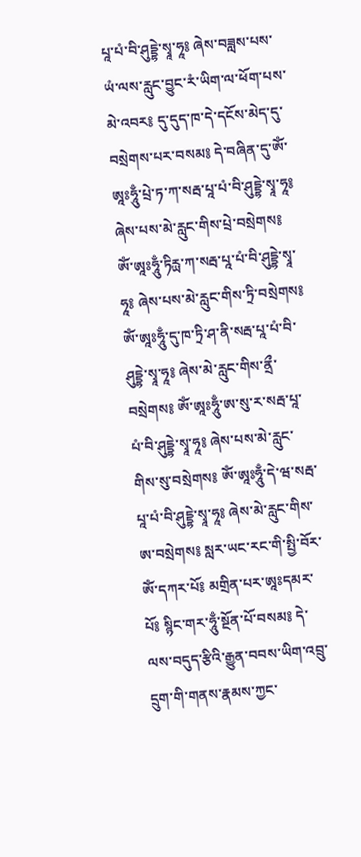པཱ་པཾ་བི་ཤུདྡྷེ་སྭཱ་ཧཱ༔ ཞེས་བཟླས་པས་ཡཾ་ལས་རླུང་བྱུང་རཾ་ཡིག་ལ་ཕོག་པས་མེ་འབར༔ དུ་དུད་ཁ་དེ་དངོས་མེད་དུ་བསྲེགས་པར་བསམ༔ དེ་བཞིན་དུ་ཨོཾ་ཨཱཿཧཱུྃ་པྲེ་ཏ་ཀ་སརྦ་པཱ་པཾ་བི་ཤུདྡྷེ་སྭཱ་ཧཱ༔ ཞེས་པས་མེ་རླུང་གིས་པྲེ་བསྲེགས༔ ཨོཾ་ཨཱཿཧཱུྃ་ཏིརྻ་ཀ་སརྦ་པཱ་པཾ་བི་ཤུདྡྷེ་སྭཱ་ཧཱ༔ ཞེས་པས་མེ་རླུང་གིས་ཏྲི་བསྲེགས༔ ཨོཾ་ཨཱཿཧཱུྃ་དུ་ཁ་ཏྲི་ཤ་ནི་སརྦ་པཱ་པཾ་བི་ཤུདྡྷེ་སྭཱ་ཧཱ༔ ཞེས་མེ་རླུང་གིས་ནྲྀ་བསྲེགས༔ ཨོཾ་ཨཱཿཧཱུྃ་ཨ་སུ་ར་སརྦ་པཱ་པཾ་བི་ཤུདྡྷེ་སྭཱ་ཧཱ༔ ཞེས་པས་མེ་རླུང་གིས་སུ་བསྲེགས༔ ཨོཾ་ཨཱཿཧཱུྃ་དེ་ཝ་སརྦ་པཱ་པཾ་བི་ཤུདྡྷེ་སྭཱ་ཧཱ༔ ཞེས་མེ་རླུང་གིས་ཨ་བསྲེགས༔ སླར་ཡང་རང་གི་སྤྱི་བོར་ཨོཾ་དཀར་པོ༔ མགྲིན་པར་ཨཱཿདམར་པོ༔ སྙིང་གར་ཧཱུྃ་སྔོན་པོ་བསམ༔ དེ་ལས་བདུད་རྩིའི་རྒྱུན་བབས་ཡིག་འབྲུ་དྲུག་གི་གནས་རྣམས་ཀྱང་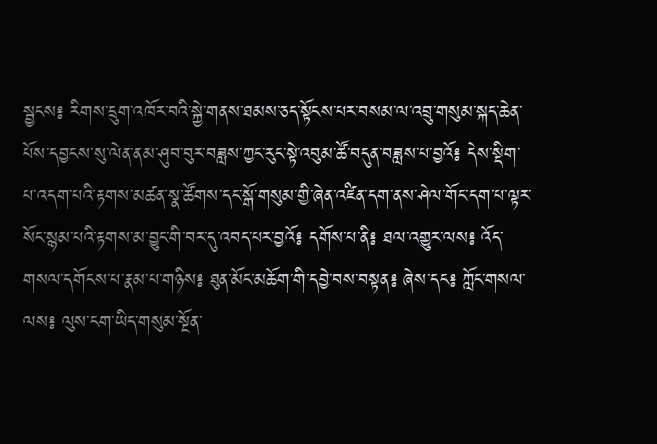སྦྱངས༔ རིགས་དྲུག་འཁོར་བའི་སྐྱེ་གནས་ཐམས་ཅད་སྟོངས་པར་བསམ་ལ་འབྲུ་གསུམ་སྐད་ཆེན་པོས་དབྱངས་སུ་ལེན་ནམ་ཤུབ་བུར་བཟླས་ཀྱང་རུང་སྟེ་འབུམ་ཚོ་བདུན་བཟླས་པ་བྱའོ༔ དེས་སྡིག་པ་འདག་པའི་རྟགས་མཚན་སྣ་ཚོགས་དང་སྒོ་གསུམ་གྱི་ཞེན་འཛིན་དག་ནས་ཤེལ་གོང་དག་པ་ལྟར་སོང་སྙམ་པའི་རྟགས་མ་བྱུང་གི་བར་དུ་འབད་པར་བྱའོ༔ དགོས་པ་ནི༔ ཐལ་འགྱུར་ལས༔ འོད་གསལ་དགོངས་པ་རྣམ་པ་གཉིས༔ ཐུན་མོང་མཆོག་གི་དབྱེ་བས་བསྟན༔ ཞེས་དང༔ ཀློང་གསལ་ལས༔ ལུས་ངག་ཡིད་གསུམ་སྔོན་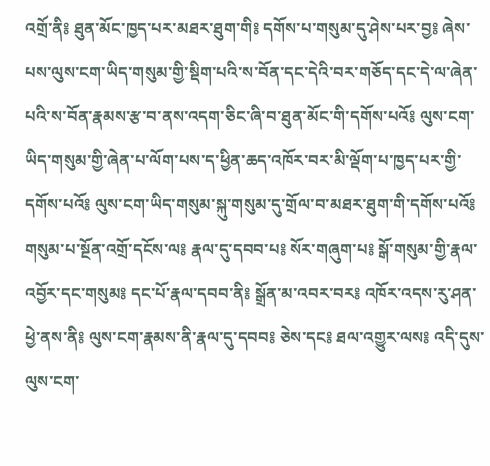འགྲོ་ནི༔ ཐུན་མོང་ཁྱད་པར་མཐར་ཐུག་གི༔ དགོས་པ་གསུམ་དུ་ཤེས་པར་བྱ༔ ཞེས་པས་ལུས་ངག་ཡིད་གསུམ་གྱི་སྡིག་པའི་ས་བོན་དང་དེའི་བར་གཅོད་དང་དེ་ལ་ཞེན་པའི་ས་བོན་རྣམས་རྩ་བ་ནས་འདག་ཅིང་ཞི་བ་ཐུན་མོང་གི་དགོས་པའོ༔ ལུས་ངག་ཡིད་གསུམ་གྱི་ཞེན་པ་ལོག་པས་ད་ཕྱིན་ཆད་འཁོར་བར་མི་ལྡོག་པ་ཁྱད་པར་གྱི་དགོས་པའོ༔ ལུས་ངག་ཡིད་གསུམ་སྐུ་གསུམ་དུ་གྲོལ་བ་མཐར་ཐུག་གི་དགོས་པའོ༔ གསུམ་པ་སྔོན་འགྲོ་དངོས་ལ༔ རྣལ་དུ་དབབ་པ༔ སོར་གཞུག་པ༔ སྒོ་གསུམ་གྱི་རྣལ་འབྱོར་དང་གསུམ༔ དང་པོ་རྣལ་དབབ་ནི༔ སྒྲོན་མ་འབར་བར༔ འཁོར་འདས་རུ་ཤན་ཕྱེ་ནས་ནི༔ ལུས་ངག་རྣམས་ནི་རྣལ་དུ་དབབ༔ ཅེས་དང༔ ཐལ་འགྱུར་ལས༔ འདི་དུས་ལུས་ངག་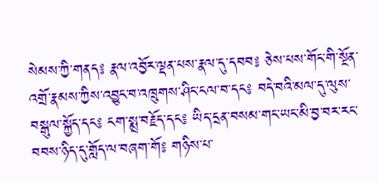སེམས་ཀྱི་གནད༔ རྣལ་འབྱོར་ལྡན་པས་རྣལ་དུ་དབབ༔ ཅེས་པས་གོང་གི་སྔོན་འགྲོ་རྣམས་ཀྱིས་འབྱུང་བ་འཁྲུགས་ཤིང་ངལ་བ་དང༔ བདེ་བའི་མལ་དུ་ལུས་བསྒུལ་སྐྱོད་དང༔ ངག་སྨྲ་བརྗོད་དང༔ ཡིད་དྲན་བསམ་གང་ཡང་མི་བྱ་བར་རང་བབས་ཉིད་དུ་གློད་ལ་བཞག་གོ༔ གཉིས་པ་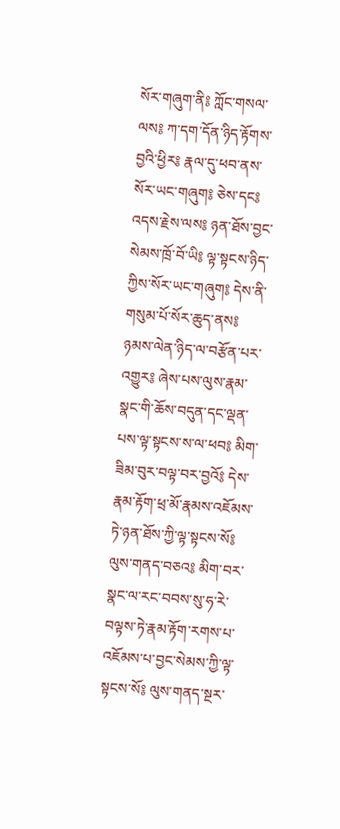སོར་གཞུག་ནི༔ ཀློང་གསལ་ལས༔ ཀ་དག་དོན་ཉིད་རྟོགས་བྱའི་ཕྱིར༔ རྣལ་དུ་ཕབ་ནས་སོར་ཡང་གཞུག༔ ཅེས་དང༔ འདས་རྗེས་ལས༔ ཉན་ཐོས་བྱང་སེམས་ཁྲོ་བོ་ཡི༔ ལྟ་སྟངས་ཉིད་ཀྱིས་སོར་ཡང་གཞུག༔ དེས་ནི་གསུམ་པོ་སོར་ཆུད་ནས༔ ཉམས་ལེན་ཉིད་ལ་བརྩོན་པར་འགྱུར༔ ཞེས་པས་ལུས་རྣམ་སྣང་གི་ཆོས་བདུན་དང་ལྡན་པས་ལྟ་སྟངས་ས་ལ་ཕབ༔ མིག་ཟིམ་བུར་བལྟ་བར་བྱའོ༔ དེས་རྣམ་རྟོག་ཕྲ་མོ་རྣམས་འཇོམས་ཏེ་ཉན་ཐོས་ཀྱི་ལྟ་སྟངས་སོ༔ ལུས་གནད་བཅའ༔ མིག་བར་སྣང་ལ་རང་བབས་སུ་ཧ་རེ་བལྟས་ཏེ་རྣམ་རྟོག་རགས་པ་འཇོམས་པ་བྱང་སེམས་ཀྱི་ལྟ་སྟངས་སོ༔ ལུས་གནད་སྔར་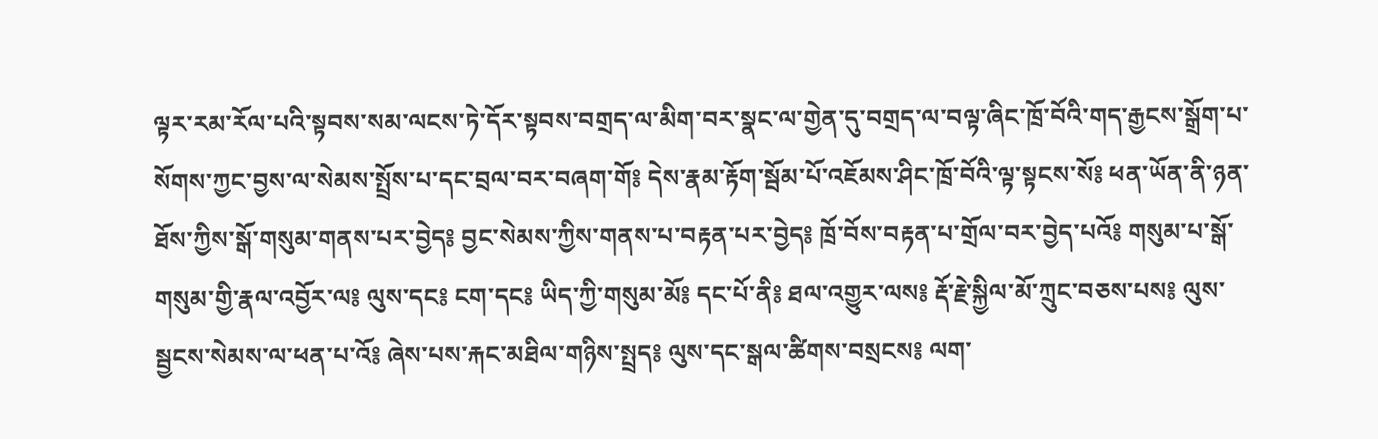ལྟར་རམ་རོལ་པའི་སྟབས་སམ་ལངས་ཏེ་དོར་སྟབས་བགྲད་ལ་མིག་བར་སྣང་ལ་གྱེན་དུ་བགྲད་ལ་བལྟ་ཞིང་ཁྲོ་བོའི་གད་རྒྱངས་སྒྲོག་པ་སོགས་ཀྱང་བྱས་ལ་སེམས་སྤྲོས་པ་དང་བྲལ་བར་བཞག་གོ༔ དེས་རྣམ་རྟོག་སྦོམ་པོ་འཇོམས་ཤིང་ཁྲོ་བོའི་ལྟ་སྟངས་སོ༔ ཕན་ཡོན་ནི་ཉན་ཐོས་ཀྱིས་སྒོ་གསུམ་གནས་པར་བྱེད༔ བྱང་སེམས་ཀྱིས་གནས་པ་བརྟན་པར་བྱེད༔ ཁྲོ་བོས་བརྟན་པ་གྲོལ་བར་བྱེད་པའོ༔ གསུམ་པ་སྒོ་གསུམ་གྱི་རྣལ་འབྱོར་ལ༔ ལུས་དང༔ ངག་དང༔ ཡིད་ཀྱི་གསུམ་མོ༔ དང་པོ་ནི༔ ཐལ་འགྱུར་ལས༔ རྡོ་རྗེ་སྐྱིལ་མོ་ཀྲུང་བཅས་པས༔ ལུས་སྦྱངས་སེམས་ལ་ཕན་པ་འོ༔ ཞེས་པས་རྐང་མཐིལ་གཉིས་སྤྲད༔ ལུས་དང་སྒལ་ཚིགས་བསྲངས༔ ལག་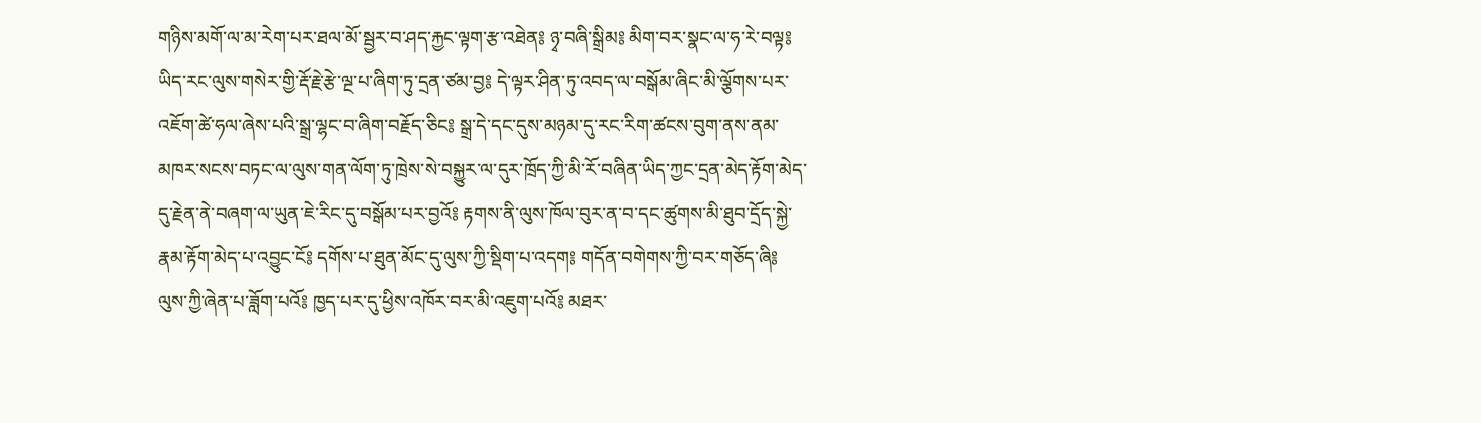གཉིས་མགོ་ལ་མ་རེག་པར་ཐལ་མོ་སྦྱར་བ་ཤད་རྐྱང་ལྟག་རྩ་འཐེན༔ ཉྭ་བཞི་སྒྲིམ༔ མིག་བར་སྣང་ལ་ཧ་རེ་བལྟ༔ ཡིད་རང་ལུས་གསེར་གྱི་རྡོ་རྗེ་རྩེ་ལྔ་པ་ཞིག་ཏུ་དྲན་ཙམ་བྱ༔ དེ་ལྟར་ཤིན་ཏུ་འབད་ལ་བསྒོམ་ཞིང་མི་ལྕོགས་པར་འཇོག་ཚེ་ཧལ་ཞེས་པའི་སྒྲ་ལྷང་བ་ཞིག་བརྗོད་ཅིང༔ སྒྲ་དེ་དང་དུས་མཉམ་དུ་རང་རིག་ཚངས་བུག་ནས་ནམ་མཁར་སངས་བཏང་ལ་ལུས་གན་ལོག་ཏུ་ཁྲེས་སེ་བསྐྱུར་ལ་དུར་ཁྲོད་ཀྱི་མི་རོ་བཞིན་ཡིད་ཀྱང་དྲན་མེད་རྟོག་མེད་དུ་རྗེན་ནེ་བཞག་ལ་ཡུན་ཇེ་རིང་དུ་བསྒོམ་པར་བྱའོ༔ རྟགས་ནི་ལུས་ཁོལ་བུར་ན་བ་དང་ཚུགས་མི་ཐུབ་དྲོད་སྐྱེ་རྣམ་རྟོག་མེད་པ་འབྱུང་ངོ༔ དགོས་པ་ཐུན་མོང་དུ་ལུས་ཀྱི་སྡིག་པ་འདག༔ གདོན་བགེགས་ཀྱི་བར་གཅོད་ཞི༔ ལུས་ཀྱི་ཞེན་པ་ཟློག་པའོ༔ ཁྱད་པར་དུ་ཕྱིས་འཁོར་བར་མི་འཇུག་པའོ༔ མཐར་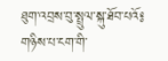ཐུག་འབྲས་བུ་སྤྲུལ་སྐུ་ཐོབ་པའོ༔ གཉིས་པ་ངག་གི་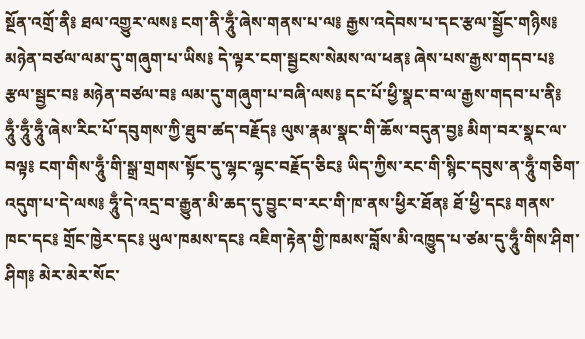སྔོན་འགྲོ་ནི༔ ཐལ་འགྱུར་ལས༔ ངག་ནི་ཧཱུྃ་ཞེས་གནས་པ་ལ༔ རྒྱས་འདེབས་པ་དང་རྩལ་སྦྱོང་གཉིས༔ མཉེན་བཙལ་ལམ་དུ་གཞུག་པ་ཡིས༔ དེ་ལྟར་ངག་སྦྱངས་སེམས་ལ་ཕན༔ ཞེས་པས་རྒྱས་གདབ་པ༔ རྩལ་སྦྱང་བ༔ མཉེན་བཙལ་བ༔ ལམ་དུ་གཞུག་པ་བཞི་ལས༔ དང་པོ་ཕྱི་སྣང་བ་ལ་རྒྱས་གདབ་པ་ནི༔ ཧཱུྃ་ཧཱུྃ་ཧཱུྃ་ཞེས་རིང་པོ་དབུགས་ཀྱི་ཐུབ་ཚད་བརྗོད༔ ལུས་རྣམ་སྣང་གི་ཆོས་བདུན་བྱ༔ མིག་བར་སྣང་ལ་བལྟ༔ ངག་གིས་ཧཱུྃ་གི་སྒྲ་གྲགས་སྟོང་དུ་ལྷང་ལྷང་བརྗོད་ཅིང༔ ཡིད་ཀྱིས་རང་གི་སྙིང་དབུས་ན་ཧཱུྃ་གཅིག་འདུག་པ་དེ་ལས༔ ཧཱུྃ་དེ་འདྲ་བ་རྒྱུན་མི་ཆད་དུ་བྱུང་བ་རང་གི་ཁ་ནས་ཕྱིར་ཐོན༔ ཐོ་ཕྱི་དང༔ གནས་ཁང་དང༔ གྲོང་ཁྱེར་དང༔ ཡུལ་ཁམས་དང༔ འཇིག་རྟེན་གྱི་ཁམས་བློས་མི་འཁྱུད་པ་ཙམ་དུ་ཧཱུྃ་གིས་ཤིག་ཤིག༔ མེར་མེར་སོང་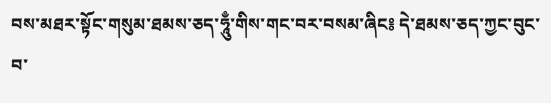བས་མཐར་སྟོང་གསུམ་ཐམས་ཅད་ཧཱུྃ་གིས་གང་བར་བསམ་ཞིང༔ དེ་ཐམས་ཅད་ཀྱང་བུང་བ་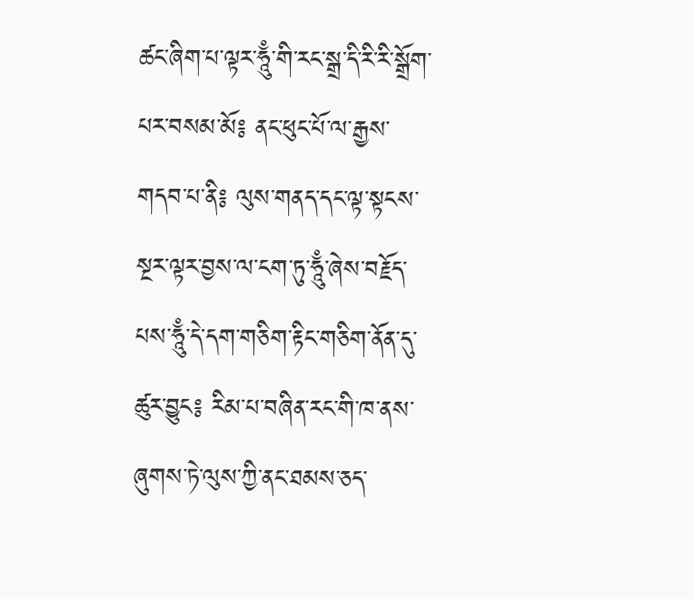ཚང་ཞིག་པ་ལྟར་ཧཱུྃ་གི་རང་སྒྲ་དི་རི་རི་སྒྲོག་པར་བསམ་མོ༔ ནང་ཕུང་པོ་ལ་རྒྱས་གདབ་པ་ནི༔ ལུས་གནད་དང་ལྟ་སྟངས་སྔར་ལྟར་བྱས་ལ་ངག་ཏུ་ཧཱུྃ་ཞེས་བརྗོད་པས་ཧཱུྃ་དེ་དག་གཅིག་རྟིང་གཅིག་ནོན་དུ་ཚུར་བྱུང༔ རིམ་པ་བཞིན་རང་གི་ཁ་ནས་ཞུགས་ཏེ་ལུས་ཀྱི་ནང་ཐམས་ཅད་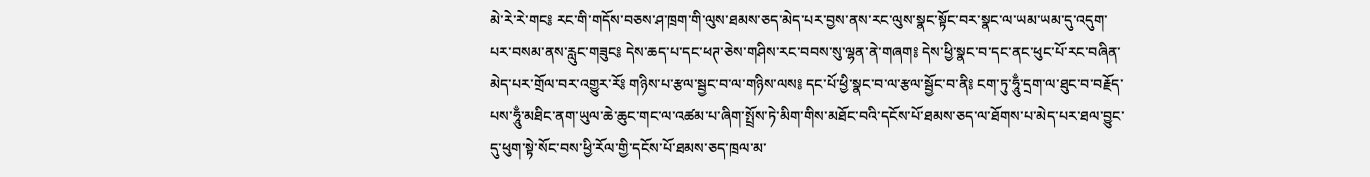མེ་རེ་རེ་གང༔ རང་གི་གདོས་བཅས་ཤ་ཁྲག་གི་ལུས་ཐམས་ཅད་མེད་པར་བྱས་ནས་རང་ལུས་སྣང་སྟོང་བར་སྣང་ལ་ཡམ་ཡམ་དུ་འདུག་པར་བསམ་ནས་རླུང་གཟུང༔ དེས་ཆད་པ་དང་ཕཊ་ཅེས་གཤིས་རང་བབས་སུ་ལྷན་ནེ་གཞག༔ དེས་ཕྱི་སྣང་བ་དང་ནང་ཕུང་པོ་རང་བཞིན་མེད་པར་གྲོལ་བར་འགྱུར་རོ༔ གཉིས་པ་རྩལ་སྦྱང་བ་ལ་གཉིས་ལས༔ དང་པོ་ཕྱི་སྣང་བ་ལ་རྩལ་སྦྱོང་བ་ནི༔ ངག་ཏུ་ཧཱུྃ་དྲག་ལ་ཐུང་བ་བརྗོད་པས་ཧཱུྃ་མཐིང་ནག་ཡུལ་ཆེ་ཆུང་གང་ལ་འཚམ་པ་ཞིག་སྤྲོས་ཏེ་མིག་གིས་མཐོང་བའི་དངོས་པོ་ཐམས་ཅད་ལ་ཐོགས་པ་མེད་པར་ཐལ་བྱུང་དུ་ཕུག་སྟེ་སོང་བས་ཕྱི་རོལ་གྱི་དངོས་པོ་ཐམས་ཅད་ཁྲལ་མ་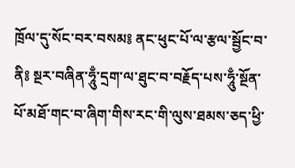ཁྲོལ་དུ་སོང་བར་བསམ༔ ནང་ཕུང་པོ་ལ་རྩལ་སྦྱོང་བ་ནི༔ སྔར་བཞིན་ཧཱུྃ་དྲག་ལ་ཐུང་བ་བརྗོད་པས་ཧཱུྃ་སྔོན་པོ་མཐོ་གང་བ་ཞིག་གིས་རང་གི་ལུས་ཐམས་ཅད་ཕྱི་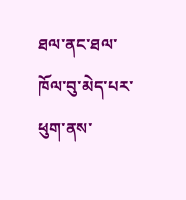ཐལ་ནང་ཐལ་ཁོལ་བུ་མེད་པར་ཕུག་ནས་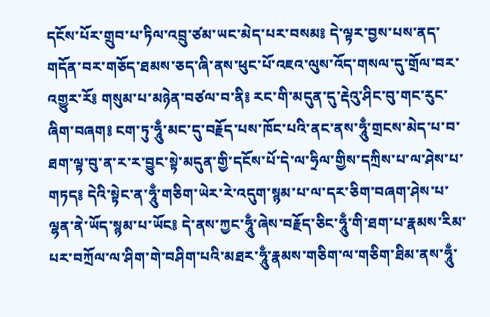དངོས་པོར་གྲུབ་པ་ཏིལ་འབྲུ་ཙམ་ཡང་མེད་པར་བསམ༔ དེ་ལྟར་བྱས་པས་ནད་གདོན་བར་གཅོད་ཐམས་ཅད་ཞི་ནས་ཕུང་པོ་འཇའ་ལུས་འོད་གསལ་དུ་གྲོལ་བར་འགྱུར་རོ༔ གསུམ་པ་མཉེན་བཙལ་བ་ནི༔ རང་གི་མདུན་དུ་རྡེའུ་ཤིང་བུ་གང་རུང་ཞིག་བཞག༔ ངག་ཏུ་ཧཱུྃ་མང་དུ་བརྗོད་པས་ཁོང་པའི་ནང་ནས་ཧཱུྃ་གྲངས་མེད་པ་བ་ཐག་ལྟ་བུ་ན་ར་ར་བྱུང་སྟེ་མདུན་གྱི་དངོས་པོ་དེ་ལ་ཧྲིལ་གྱིས་དཀྲིས་པ་ལ་ཤེས་པ་གཏད༔ དེའི་སྟེང་ན་ཧཱུྃ་གཅིག་ཡེར་རེ་འདུག་སྙམ་པ་ལ་དར་ཅིག་བཞག་ཤེས་པ་ལྷན་ནེ་ཡོད་སྙམ་པ་ཡོང༔ དེ་ནས་ཀྱང་ཧཱུྃ་ཞེས་བརྗོད་ཅིང་ཧཱུྃ་གི་ཐག་པ་རྣམས་རིམ་པར་བཀྲོལ་ལ་ཤིག་གེ་བཤིག་པའི་མཐར་ཧཱུྃ་རྣམས་གཅིག་ལ་གཅིག་ཐིམ་ནས་ཧཱུྃ་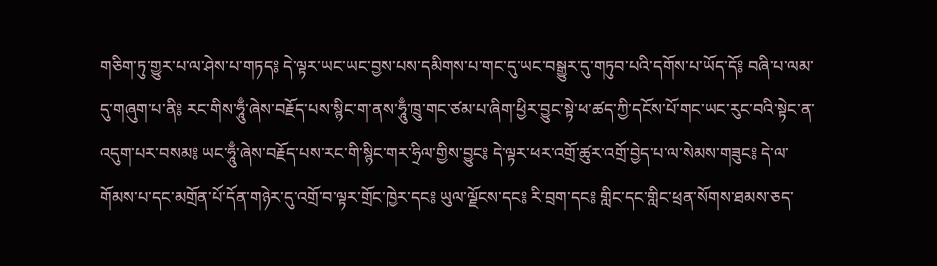གཅིག་ཏུ་གྱུར་པ་ལ་ཤེས་པ་གཏད༔ དེ་ལྟར་ཡང་ཡང་བྱས་པས་དམིགས་པ་གང་དུ་ཡང་བསྒྱུར་དུ་གཏུབ་པའི་དགོས་པ་ཡོད་དོ༔ བཞི་པ་ལམ་དུ་གཞུག་པ་ནི༔ རང་གིས་ཧཱུྃ་ཞེས་བརྗོད་པས་སྙིང་ག་ནས་ཧཱུྃ་ཁྲུ་གང་ཙམ་པ་ཞིག་ཕྱིར་བྱུང་སྟེ་ཕ་ཚད་ཀྱི་དངོས་པོ་གང་ཡང་རུང་བའི་སྟེང་ན་འདུག་པར་བསམ༔ ཡང་ཧཱུྃ་ཞེས་བརྗོད་པས་རང་གི་སྙིང་གར་ཧྲིལ་གྱིས་བྱུང༔ དེ་ལྟར་ཕར་འགྲོ་ཚུར་འགྲོ་བྱེད་པ་ལ་སེམས་གཟུང༔ དེ་ལ་གོམས་པ་དང་མགྲོན་པོ་དོན་གཉེར་དུ་འགྲོ་བ་ལྟར་གྲོང་ཁྱེར་དང༔ ཡུལ་ལྗོངས་དང༔ རི་བྲག་དང༔ གླིང་དང་གླིང་ཕྲན་སོགས་ཐམས་ཅད་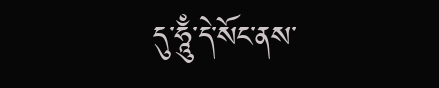དུ་ཧཱུྃ་དེ་སོང་ནས་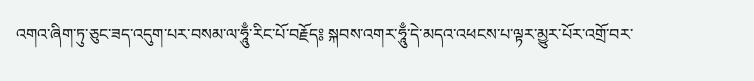འགའ་ཞིག་ཏུ་ཅུང་ཟད་འདུག་པར་བསམ་ལ་ཧཱུྃ་རིང་པོ་བརྗོད༔ སྐབས་འགར་ཧཱུྃ་དེ་མདའ་འཕངས་པ་ལྟར་མྱུར་པོར་འགྲོ་བར་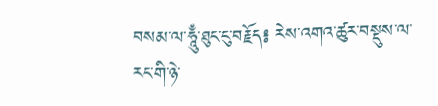བསམ་ལ་ཧཱུྃ་ཐུང་ངུ་བརྗོད༔ རེས་འགའ་ཚུར་བསྡུས་ལ་རང་གི་ཉེ་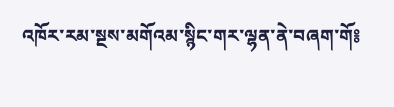འཁོར་རམ་སྔས་མགོའམ་སྙིང་གར་ལྷན་ནེ་བཞག་གོ༔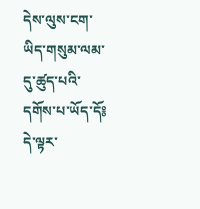དེས་ལུས་ངག་ཡིད་གསུམ་ལམ་དུ་ཚུད་པའི་དགོས་པ་ཡོད་དོ༔ དེ་ལྟར་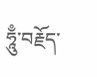ཧཱུྃ་བརྗོད་